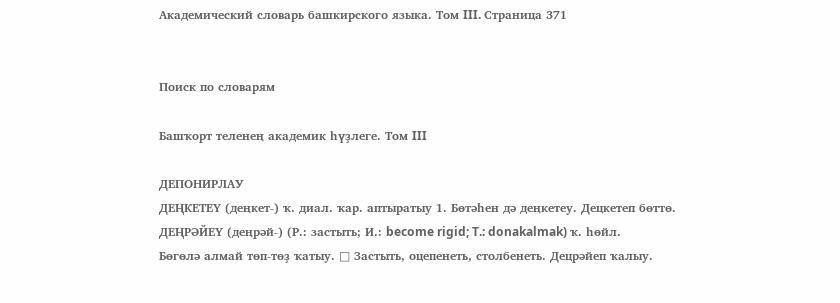Академический словарь башкирского языка. Том III. Страница 371


Поиск по словарям

Башҡорт теленең академик һүҙлеге. Том III

ДЕПОНИРЛАУ
ДЕҢКЕТЕҮ (деңкет-) ҡ. диал. ҡар. аптыратыу 1. Бөтәһен дә деңкетеу. Децкетеп бөттө.
ДЕҢРӘЙЕҮ (деңрәй-) (Р.: застыть; И.: become rigid; T.: donakalmak) ҡ. һөйл.
Бөгөлә алмай төп-төҙ ҡатыу. □ Застыть, оцепенеть, столбенеть. Децрәйеп ҡалыу.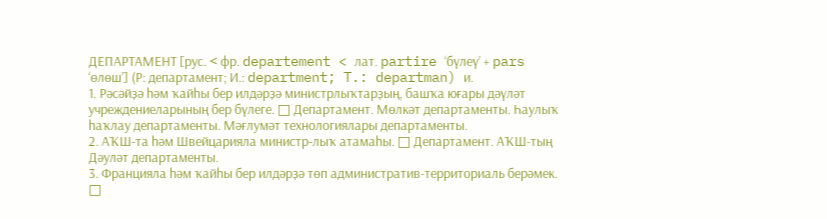ДЕПАРТАМЕНТ [рус. < фр. departement < лат. partire ‘бүлеү’ + pars ‘өлөш’] (Р: департамент; И.: department; T.: departman) и.
1. Рәсәйҙә һәм ҡайһы бер илдәрҙә министрлыҡтарҙың, башҡа юғары дәүләт учреждениеларының бер бүлеге. □ Департамент. Мөлкәт департаменты. Һаулыҡ һаҡлау департаменты. Мәғлумәт технологиялары департаменты.
2. АҠШ-та һәм Швейцарияла министр-лыҡ атамаһы. □ Департамент. АҠШ-тың Дәуләт департаменты.
3. Францияла һәм ҡайһы бер илдәрҙә төп административ-территориаль берәмек. □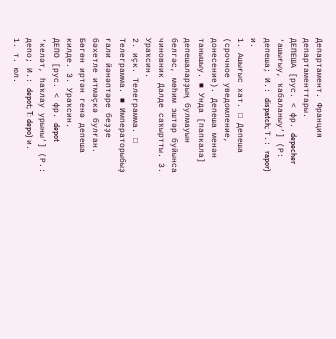Департамент. Франция департаменттары.
ДЕПЕША [рус. < фр. depecher ‘ашығыу, ҡабаланыу’] (Р: депеша; И.: dispatch; Т.: rapor) и.
1. Ашығыс хат. □ Депеша (срочное уведомление, донесение). Депеша менән танышыу. ■ Унда [папкала] депешаларҙың булмауын белгәс, мөһим эштәр буйынса чиновник Далде саҡыртты. 3. Ураҡсин.
2. иҫк. Телеграмма. □ Телеграмма. ■ Императорыбыҙ ғали йәнәптәре беҙҙе бәхетле итмәҫкә булған. Бөгөн иртән генә депеша килде. 3. Ураҡсин.
ДЕПО [рус. < фр. depot ‘келәт, һаҡлау урыны’] (Р.: депо; И.: depot; T: depo) и.
1. т. юл.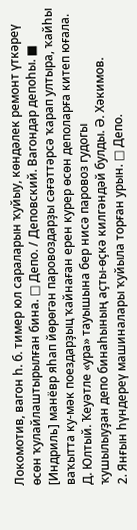Локомотив, вагон һ. б. тимер юл сараларын ҡуйыу, көндәлек ремонт үткәреү өсөн ҡулайлаштырылған бина. □ Депо. / Деповский. Вагондар депоһы. ■ [Индриль] манёвр яһап йөрөгән паровоздарҙы сәғәттәрсә ҡарап ултыра, ҡайһы ваҡытта ку-мәк поездарҙыц ҡайнаған ерен курер өсөн деполарға китеп юғала. Д. Юлтый. Ҡеуәтле «ура» тауышына бер нисә паровоз гудогы
ҡушылыуҙан депо бинаһының аҫты-өҫкә килгәндәй булды. Ә. Хәкимов.
2. Янғын һүндереү машиналары ҡуйыла торған урын. □ Депо.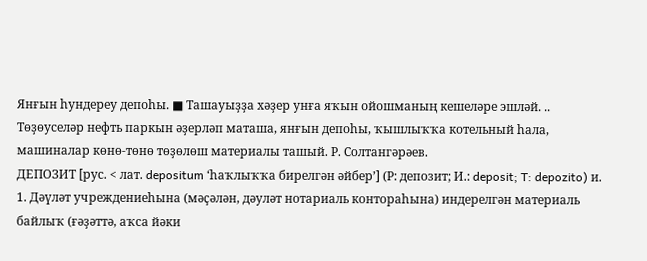Янғын һундереу депоһы. ■ Ташауыҙҙа хәҙер унға яҡын ойошманың кешеләре эшләй. .. Төҙөуселәр нефть паркын әҙерләп маташа, янғын депоһы, ҡышлыҡҡа котельный һала, машиналар көнө-төнө төҙөлөш материалы ташый. Р. Солтангәрәев.
ДЕПОЗИТ [рус. < лат. depositum ‘һаҡлыҡҡа бирелгән әйбер’] (Р: депозит; И.: deposit; T: depozito) и.
1. Дәүләт учреждениеһына (мәҫәлән, дәуләт нотариаль контораһына) индерелгән материаль байлыҡ (ғәҙәттә, аҡса йәки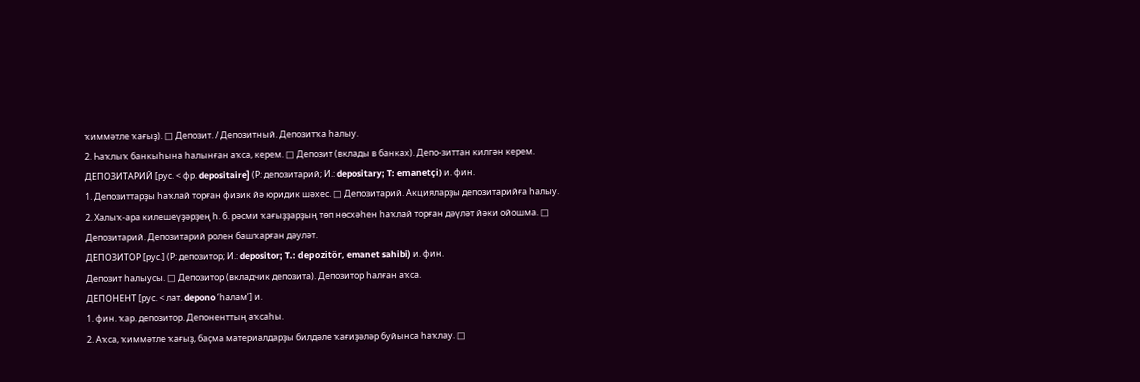ҡиммәтле ҡағыҙ). □ Депозит. / Депозитный. Депозитҡа һалыу.
2. Һаҡлыҡ банкыһына һалынған аҡса, керем. □ Депозит (вклады в банках). Депо-зиттан килгән керем.
ДЕПОЗИТАРИЙ [рус. < фр. depositaire] (Р: депозитарий; И.: depositary; T: emanetçi) и. фин.
1. Депозиттарҙы һаҡлай торған физик йә юридик шәхес. □ Депозитарий. Акцияларҙы депозитарийға һалыу.
2. Халыҡ-ара килешеүҙәрҙең һ. б. рәсми ҡағыҙҙарҙың төп нөсхәһен һаҡлай торған дәүләт йәки ойошма. □ Депозитарий. Депозитарий ролен башҡарған дәуләт.
ДЕПОЗИТОР [рус.] (Р: депозитор; И.: depositor; T.: depozitör, emanet sahibi) и. фин.
Депозит һалыусы. □ Депозитор (вкладчик депозита). Депозитор һалған аҡса.
ДЕПОНЕНТ [рус. < лат. depono ‘һалам’] и.
1. фин. ҡар. депозитор. Депоненттың аҡсаһы.
2. Аҡса, ҡиммәтле ҡағыҙ, баҫма материалдарҙы билдәле ҡағиҙәләр буйынса һаҡлау. □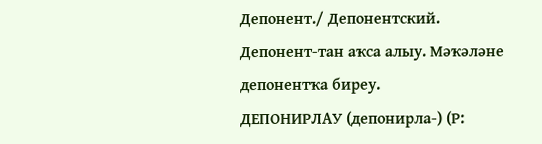Депонент./ Депонентский. Депонент-тан аҡса алыу. Мәҡәләне депонентҡа биреу.
ДЕПОНИРЛАУ (депонирла-) (Р: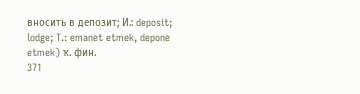вносить в депозит; И.: deposit; lodge; T.: emanet etmek, depone etmek) ҡ. фин.
371